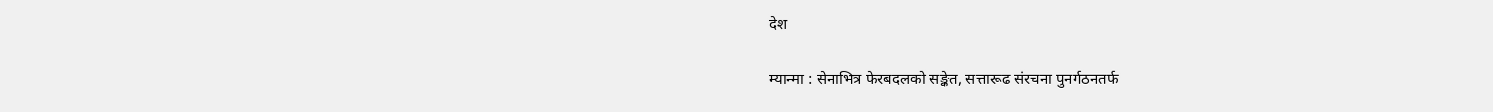देश

म्यान्मा : सेनाभित्र फेरबदलको सङ्केत, सत्तारूढ संरचना पुनर्गठनतर्फ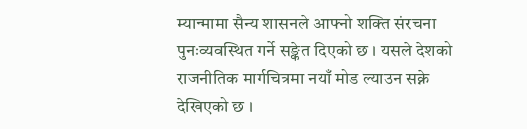म्यान्मामा सैन्य शासनले आफ्नो शक्ति संरचना पुनःव्यवस्थित गर्ने सङ्केत दिएको छ । यसले देशको राजनीतिक मार्गचित्रमा नयाँ मोड ल्याउन सक्ने देखिएको छ ।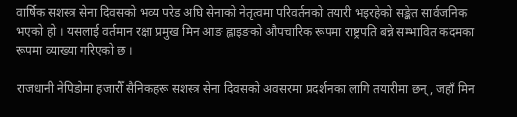वार्षिक सशस्त्र सेना दिवसको भव्य परेड अघि सेनाको नेतृत्वमा परिवर्तनको तयारी भइरहेको सङ्केत सार्वजनिक भएको हो । यसलाई वर्तमान रक्षा प्रमुख मिन आङ ह्लाइङको औपचारिक रूपमा राष्ट्रपति बन्ने सम्भावित कदमका रूपमा व्याख्या गरिएको छ ।

राजधानी नेपिडोमा हजारौँ सैनिकहरू सशस्त्र सेना दिवसको अवसरमा प्रदर्शनका लागि तयारीमा छन्, जहाँ मिन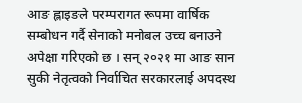आङ ह्लाइङले परम्परागत रूपमा वार्षिक सम्बोधन गर्दै सेनाको मनोबल उच्च बनाउने अपेक्षा गरिएको छ । सन् २०२१ मा आङ सान सुकी नेतृत्वको निर्वाचित सरकारलाई अपदस्थ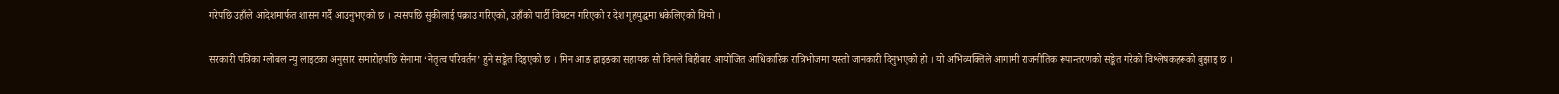गरेपछि उहाँले आदेशमार्फत शासन गर्दै आउनुभएको छ । त्यसपछि सुकीलाई पक्राउ गरिएको, उहाँको पार्टी विघटन गरिएको र देश गृहयुद्धमा धकेलिएको थियो ।

सरकारी पत्रिका ग्लोबल न्यु लाइटका अनुसार समारोहपछि सेनामा ‘नेतृत्व परिवर्तन’ हुने सङ्केत दिइएको छ । मिन आङ ह्लाइङका सहायक सो विनले बिहीबार आयोजित आधिकारिक रात्रिभोजमा यस्तो जानकारी दिनुभएको हो । यो अभिव्यक्तिले आगामी राजनीतिक रूपान्तरणको सङ्केत गरेको विश्लेषकहरूको बुझाइ छ ।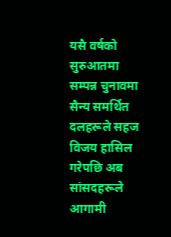यसै वर्षको सुरुआतमा सम्पन्न चुनावमा सैन्य समर्थित दलहरूले सहज विजय हासिल गरेपछि अब सांसदहरूले आगामी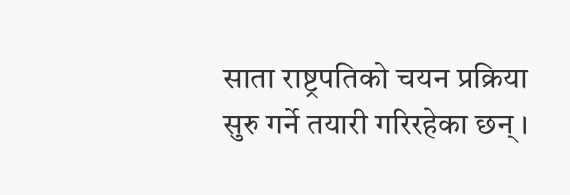साता राष्ट्रपतिको चयन प्रक्रिया सुरु गर्ने तयारी गरिरहेका छन् ।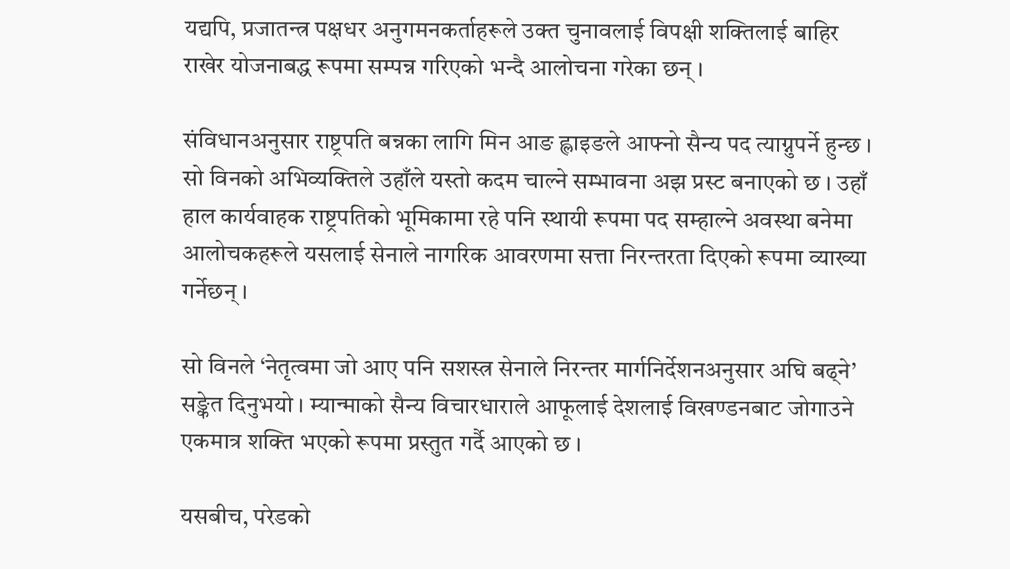यद्यपि, प्रजातन्त्र पक्षधर अनुगमनकर्ताहरूले उक्त चुनावलाई विपक्षी शक्तिलाई बाहिर राखेर योजनाबद्ध रूपमा सम्पन्न गरिएको भन्दै आलोचना गरेका छन् ।

संविधानअनुसार राष्ट्रपति बन्नका लागि मिन आङ ह्लाइङले आफ्नो सैन्य पद त्याग्नुपर्ने हुन्छ । सो विनको अभिव्यक्तिले उहाँले यस्तो कदम चाल्ने सम्भावना अझ प्रस्ट बनाएको छ । उहाँ हाल कार्यवाहक राष्ट्रपतिको भूमिकामा रहे पनि स्थायी रूपमा पद सम्हाल्ने अवस्था बनेमा आलोचकहरूले यसलाई सेनाले नागरिक आवरणमा सत्ता निरन्तरता दिएको रूपमा व्याख्या गर्नेछन् ।

सो विनले ‘नेतृत्वमा जो आए पनि सशस्त्र सेनाले निरन्तर मार्गनिर्देशनअनुसार अघि बढ्ने’ सङ्केत दिनुभयो । म्यान्माको सैन्य विचारधाराले आफूलाई देशलाई विखण्डनबाट जोगाउने एकमात्र शक्ति भएको रूपमा प्रस्तुत गर्दै आएको छ ।

यसबीच, परेडको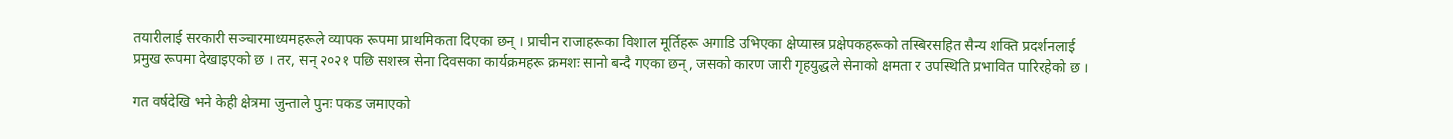तयारीलाई सरकारी सञ्चारमाध्यमहरूले व्यापक रूपमा प्राथमिकता दिएका छन् । प्राचीन राजाहरूका विशाल मूर्तिहरू अगाडि उभिएका क्षेप्यास्त्र प्रक्षेपकहरूको तस्बिरसहित सैन्य शक्ति प्रदर्शनलाई प्रमुख रूपमा देखाइएको छ । तर, सन् २०२१ पछि सशस्त्र सेना दिवसका कार्यक्रमहरू क्रमशः सानो बन्दै गएका छन्, जसको कारण जारी गृहयुद्धले सेनाको क्षमता र उपस्थिति प्रभावित पारिरहेको छ ।

गत वर्षदेखि भने केही क्षेत्रमा जुन्ताले पुनः पकड जमाएको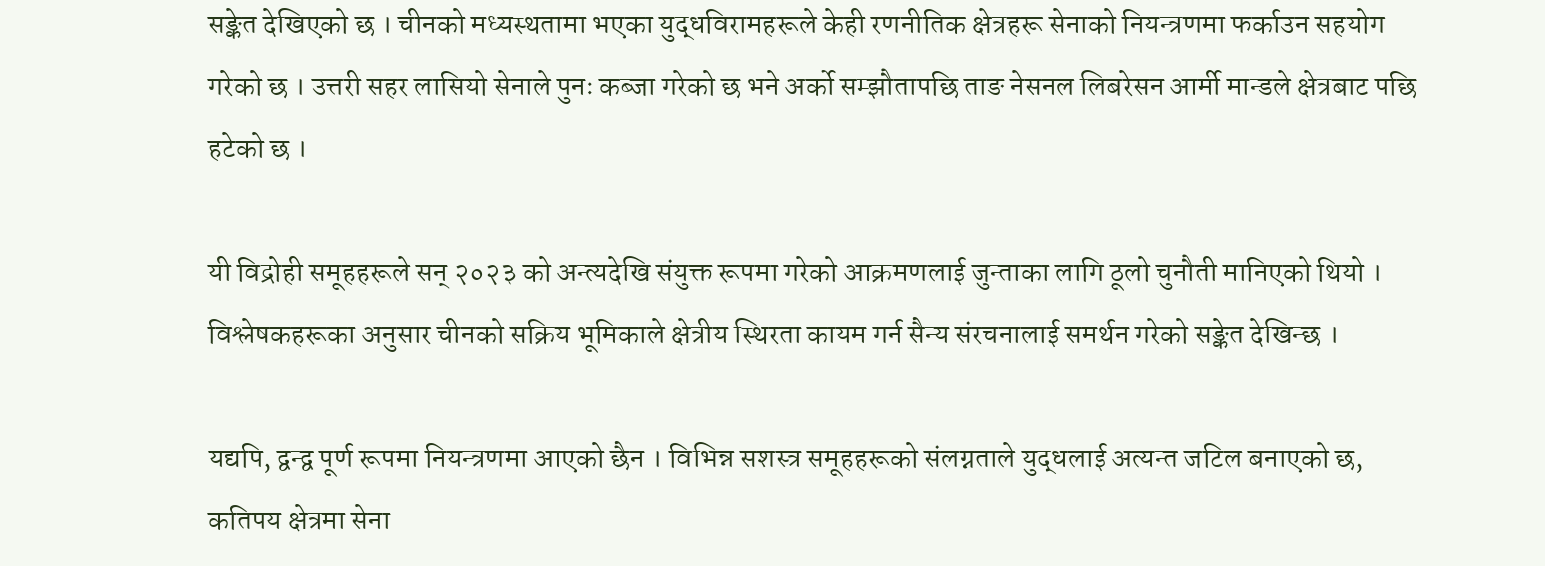सङ्केत देखिएको छ । चीनको मध्यस्थतामा भएका युद्धविरामहरूले केही रणनीतिक क्षेत्रहरू सेनाको नियन्त्रणमा फर्काउन सहयोग गरेको छ । उत्तरी सहर लासियो सेनाले पुनः कब्जा गरेको छ भने अर्को सम्झौतापछि ताङ नेसनल लिबरेसन आर्मी मान्डले क्षेत्रबाट पछि हटेको छ ।

यी विद्रोही समूहहरूले सन् २०२३ को अन्त्यदेखि संयुक्त रूपमा गरेको आक्रमणलाई जुन्ताका लागि ठूलो चुनौती मानिएको थियो । विश्लेषकहरूका अनुसार चीनको सक्रिय भूमिकाले क्षेत्रीय स्थिरता कायम गर्न सैन्य संरचनालाई समर्थन गरेको सङ्केत देखिन्छ ।

यद्यपि, द्वन्द्व पूर्ण रूपमा नियन्त्रणमा आएको छैन । विभिन्न सशस्त्र समूहहरूको संलग्नताले युद्धलाई अत्यन्त जटिल बनाएको छ, कतिपय क्षेत्रमा सेना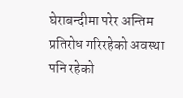घेराबन्दीमा परेर अन्तिम प्रतिरोध गरिरहेको अवस्था पनि रहेको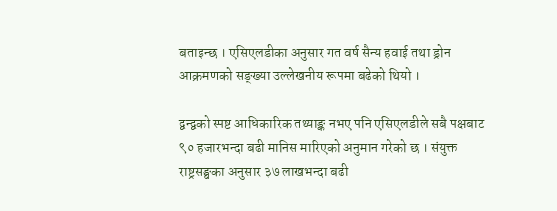बताइन्छ । एसिएलडीका अनुसार गत वर्ष सैन्य हवाई तथा ड्रोन आक्रमणको सङ्ख्या उल्लेखनीय रूपमा बढेको थियो ।

द्वन्द्वको स्पष्ट आधिकारिक तथ्याङ्क नभए पनि एसिएलडीले सबै पक्षबाट ९० हजारभन्दा बढी मानिस मारिएको अनुमान गरेको छ । संयुक्त राष्ट्रसङ्घका अनुसार ३७ लाखभन्दा बढी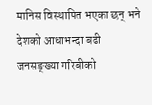मानिस विस्थापित भएका छन् भने देशको आधाभन्दा बढी जनसङ्ख्या गरिबीको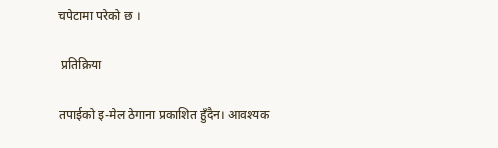चपेटामा परेको छ ।

 प्रतिक्रिया

तपाईको इ-मेल ठेगाना प्रकाशित हुँदैन। आवश्यक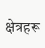क्षेत्रहरू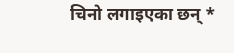चिनो लगाइएका छन् *